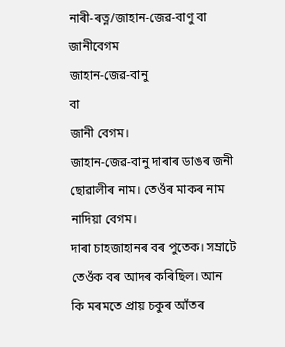নাৰী-ৰত্ন/জাহান-জেৱ-বাণু বা জানীবেগম
জাহান-জেৱ-বানু
বা
জানী বেগম।
জাহান-জেৱ-বানু দাৰাৰ ডাঙৰ জনী ছোৱালীৰ নাম। তেওঁৰ মাকৰ নাম নাদিয়া বেগম।
দাৰা চাহজাহানৰ বৰ পুতেক। সম্রাটে তেওঁক বৰ আদৰ কৰিছিল। আন কি মৰমতে প্রায় চকুৰ আঁতৰ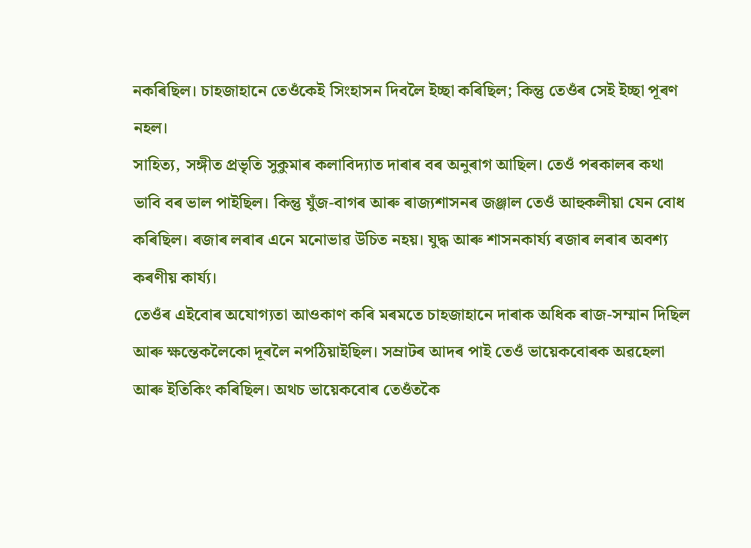নকৰিছিল। চাহজাহানে তেওঁকেই সিংহাসন দিবলৈ ইচ্ছা কৰিছিল; কিন্তু তেওঁৰ সেই ইচ্ছা পূৰণ নহল।
সাহিত্য, সঙ্গীত প্রভৃতি সুকুমাৰ কলাবিদ্যাত দাৰাৰ বৰ অনুৰাগ আছিল। তেওঁ পৰকালৰ কথা ভাবি বৰ ভাল পাইছিল। কিন্তু যুঁজ-বাগৰ আৰু ৰাজ্যশাসনৰ জঞ্জাল তেওঁ আহুকলীয়া যেন বোধ কৰিছিল। ৰজাৰ লৰাৰ এনে মনোভাৱ উচিত নহয়। যুদ্ধ আৰু শাসনকাৰ্য্য ৰজাৰ লৰাৰ অবশ্য কৰণীয় কাৰ্য্য।
তেওঁৰ এইবোৰ অযোগ্যতা আওকাণ কৰি মৰমতে চাহজাহানে দাৰাক অধিক ৰাজ-সম্মান দিছিল আৰু ক্ষন্তেকলৈকো দূৰলৈ নপঠিয়াইছিল। সম্ৰাটৰ আদৰ পাই তেওঁ ভায়েকবোৰক অৱহেলা আৰু ইতিকিং কৰিছিল। অথচ ভায়েকবোৰ তেওঁতকৈ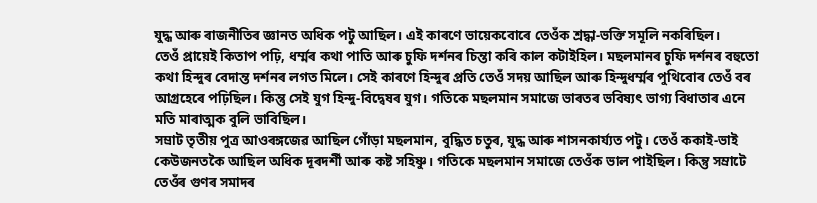যুদ্ধ আৰু ৰাজনীতিৰ জ্ঞানত অধিক পটু আছিল। এই কাৰণে ভায়েকবোৰে তেওঁক শ্ৰদ্ধা-ভক্তি সমূলি নকৰিছিল।
তেওঁ প্ৰায়েই কিতাপ পঢ়ি, ধৰ্ম্মৰ কথা পাতি আৰু চুফি দৰ্শনৰ চিন্তা কৰি কাল কটাইহিল। মছলমানৰ চুফি দৰ্শনৰ বহুতো কথা হিন্দুৰ বেদান্ত দৰ্শনৰ লগত মিলে। সেই কাৰণে হিন্দুৰ প্ৰতি তেওঁ সদয় আছিল আৰু হিন্দুধৰ্ম্মৰ পুথিবোৰ তেওঁ বৰ আগ্ৰহেৰে পঢ়িছিল। কিন্তু সেই যুগ হিন্দু-বিদ্বেষৰ যুগ। গতিকে মছলমান সমাজে ভাৰতৰ ভবিষ্যৎ ভাগ্য বিধাতাৰ এনে মতি মাৰাত্মক বুলি ভাবিছিল।
সম্ৰাট তৃতীয় পুত্ৰ আওৰঙ্গজেৱ আছিল গোঁড়া মছলমান, বুদ্ধিত চতুৰ, যুদ্ধ আৰু শাসনকাৰ্য্যত পটু। তেওঁ ককাই-ভাই কেউজনতকৈ আছিল অধিক দূৰদৰ্শী আৰু কষ্ট সহিষ্ণু। গতিকে মছলমান সমাজে তেওঁক ভাল পাইছিল। কিন্তু সম্ৰাটে তেওঁৰ গুণৰ সমাদৰ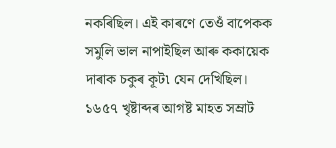নকৰিছিল। এই কাৰণে তেওঁ বাপেকক সমুলি ভাল নাপাইছিল আৰু ককায়েক দাৰাক চকুৰ কূট৷ যেন দেখিছিল।
১৬৫৭ খৃষ্টাব্দৰ আগষ্ট মাহত সম্ৰাট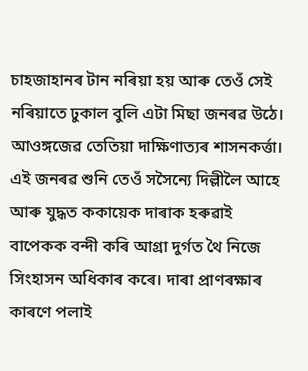চাহজাহানৰ টান নৰিয়া হয় আৰু তেওঁ সেই নৰিয়াতে ঢুকাল বুলি এটা মিছা জনৰৱ উঠে। আওঙ্গজেৱ তেতিয়া দাক্ষিণাত্যৰ শাসনকৰ্ত্তা। এই জনৰৱ শুনি তেওঁ সসৈন্যে দিল্লীলৈ আহে আৰু যুদ্ধত ককায়েক দাৰাক হৰুৱাই বাপেকক বন্দী কৰি আগ্ৰা দুৰ্গত থৈ নিজে সিংহাসন অধিকাৰ কৰে। দাৰা প্ৰাণৰক্ষাৰ কাৰণে পলাই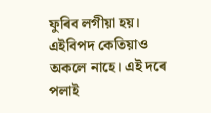ফুৰিব লগীয়া হয়। এইবিপদ কেতিয়াও অকলে নাহে। এই দৰে পলাই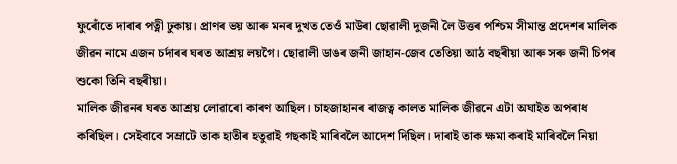ফুৰোঁতে দাৰাৰ পত্নী ঢুকায়। প্ৰাণৰ ভয় আৰু মনৰ দুখত তেওঁ মাউৰা ছোৱালী দুজনী লৈ উত্তৰ পশ্চিম সীমান্ত প্ৰদেশৰ মালিক জীৱন নামে এজন চৰ্দাৰৰ ঘৰত আশ্ৰয় লয়গৈ। ছোৱালী ডাঙৰ জনী জাহান-জেব তেতিয়া আঠ বছৰীয়া আৰু সৰু জনী চিপৰ শুকো তিনি বছৰীয়া।
মালিক জীৱনৰ ঘৰত আশ্ৰয় লোৱাৰো কাৰণ আছিল। চাহজাহানৰ ৰাজত্ব কালত মালিক জীৱনে এটা অঘাইত অপৰাধ কৰিছিল। সেইবাবে সম্ৰাটে তাক হাতীৰ হতুৱাই গছকাই মাৰিবলৈ আদেশ দিছিল। দাৰাই তাক ক্ষমা কৰাই মাৰিবলৈ নিয়া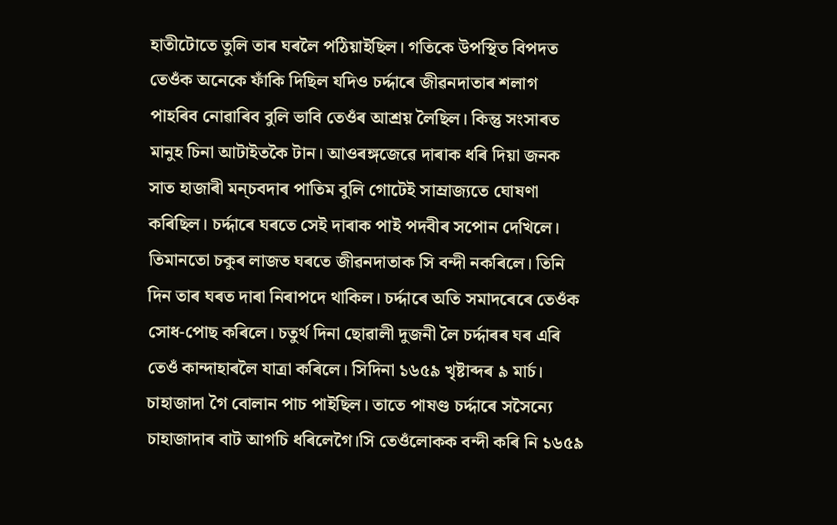হাতীটোতে তুলি তাৰ ঘৰলৈ পঠিয়াইছিল। গতিকে উপস্থিত বিপদত তেওঁক অনেকে ফাঁকি দিছিল যদিও চৰ্দ্দাৰে জীৱনদাতাৰ শলাগ পাহৰিব নোৱাৰিব বুলি ভাবি তেওঁৰ আশ্ৰয় লৈছিল। কিন্তু সংসাৰত মানুহ চিনা আটাইতকৈ টান। আওৰঙ্গজেৱে দাৰাক ধৰি দিয়া জনক সাত হাজাৰী মন্চবদাৰ পাতিম বুলি গোটেই সাম্ৰাজ্যতে ঘোষণা কৰিছিল। চৰ্দ্দাৰে ঘৰতে সেই দাৰাক পাই পদবীৰ সপোন দেখিলে। তিমানতো চকুৰ লাজত ঘৰতে জীৱনদাতাক সি বন্দী নকৰিলে। তিনি দিন তাৰ ঘৰত দাৰা নিৰাপদে থাকিল। চৰ্দ্দাৰে অতি সমাদৰেৰে তেওঁক সোধ-পোছ কৰিলে। চতুৰ্থ দিনা ছোৱালী দুজনী লৈ চৰ্দ্দাৰৰ ঘৰ এৰি তেওঁ কান্দাহাৰলৈ যাত্ৰা কৰিলে। সিদিনা ১৬৫৯ খৃষ্টাব্দৰ ৯ মাৰ্চ। চাহাজাদা গৈ বোলান পাচ পাইছিল। তাতে পাষণ্ড চৰ্দ্দাৰে সসৈন্যে চাহাজাদাৰ বাট আগচি ধৰিলেগৈ।সি তেওঁলোকক বন্দী কৰি নি ১৬৫৯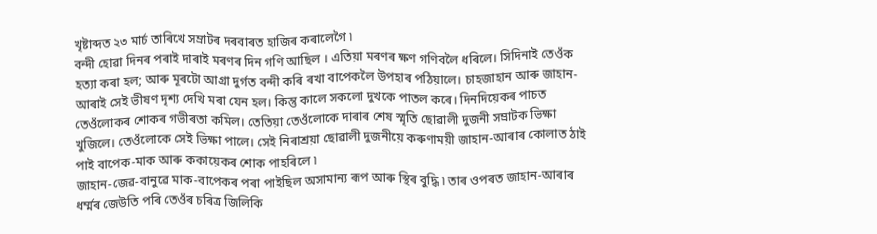খৃষ্টাব্দত ২৩ মাৰ্চ তাৰিখে সম্ৰাটৰ দৰবাৰত হাজিৰ কৰালেগৈ ৷
বন্দী হোৱা দিনৰ পৰাই দাৰাই মৰণৰ দিন গণি আছিল । এতিয়া মৰণৰ ক্ষণ গণিবলৈ ধৰিলে। সিদিনাই তেওঁক হত্যা কৰা হল; আৰু মূৰটো আগ্রা দুৰ্গত বন্দী কৰি ৰখা বাপেকলৈ উপহাৰ পঠিয়ালে। চাহজাহান আৰু জাহান-আৰাই সেই ভীষণ দৃশ্য দেখি মৰা যেন হল। কিন্তু কালে সকলো দুখকে পাতল কৰে। দিনদিয়েকৰ পাচত তেওঁলোকৰ শোকৰ গভীৰতা কমিল। তেতিয়া তেওঁলোকে দাৰাৰ শেষ স্মৃতি ছোৱালী দুজনী সম্ৰাটক ভিক্ষা খুজিলে। তেওঁলোকে সেই ভিক্ষা পালে। সেই নিৰাশ্ৰয়া ছোৱালী দুজনীয়ে কৰুণাময়ী জাহান-আৰাৰ কোলাত ঠাই পাই বাপেক-মাক আৰু ককায়েকৰ শোক পাহৰিলে ৷
জাহান-জেৱ-বানুৱে মাক-বাপেকৰ পৰা পাইছিল অসামান্য ৰূপ আৰু স্থিৰ বুদ্ধি ৷ তাৰ ওপৰত জাহান-আৰাৰ ধৰ্ম্মৰ জেউতি পৰি তেওঁৰ চৰিত্ৰ জিলিকি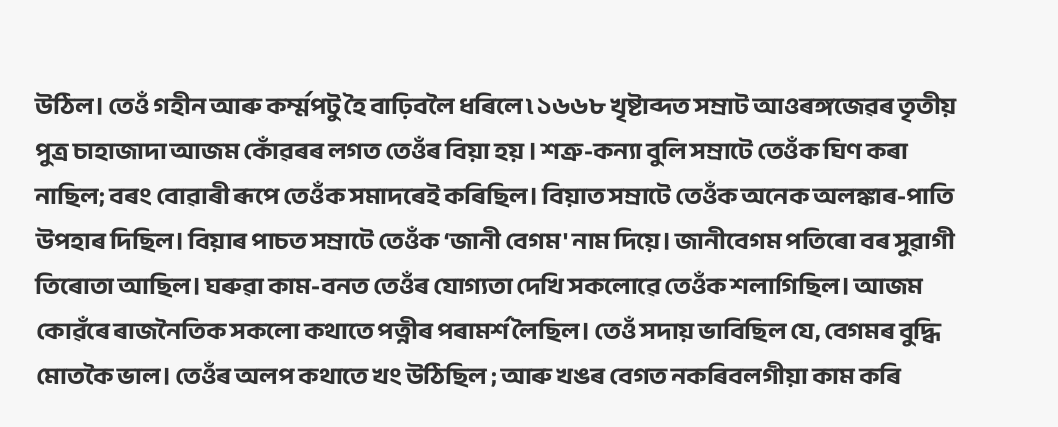উঠিল। তেওঁ গহীন আৰু কৰ্ম্মপটু হৈ বাঢ়িবলৈ ধৰিলে ৷ ১৬৬৮ খৃষ্টাব্দত সম্রাট আওৰঙ্গজেৱৰ তৃতীয় পুত্র চাহাজাদা আজম কোঁৱৰৰ লগত তেওঁৰ বিয়া হয় । শত্রু-কন্যা বুলি সম্রাটে তেওঁক ঘিণ কৰা নাছিল; বৰং বোৱাৰী ৰূপে তেওঁক সমাদৰেই কৰিছিল। বিয়াত সম্রাটে তেওঁক অনেক অলঙ্কাৰ-পাতি উপহাৰ দিছিল। বিয়াৰ পাচত সম্রাটে তেওঁক ‘জানী বেগম' নাম দিয়ে। জানীবেগম পতিৰো বৰ সুৱাগী তিৰোতা আছিল। ঘৰুৱা কাম-বনত তেওঁৰ যোগ্যতা দেখি সকলোৱে তেওঁক শলাগিছিল। আজম কোৱঁৰে ৰাজনৈতিক সকলো কথাতে পত্নীৰ পৰামৰ্শ লৈছিল। তেওঁ সদায় ভাবিছিল যে, বেগমৰ বুদ্ধি মোতকৈ ভাল। তেওঁৰ অলপ কথাতে খং উঠিছিল ; আৰু খঙৰ বেগত নকৰিবলগীয়া কাম কৰি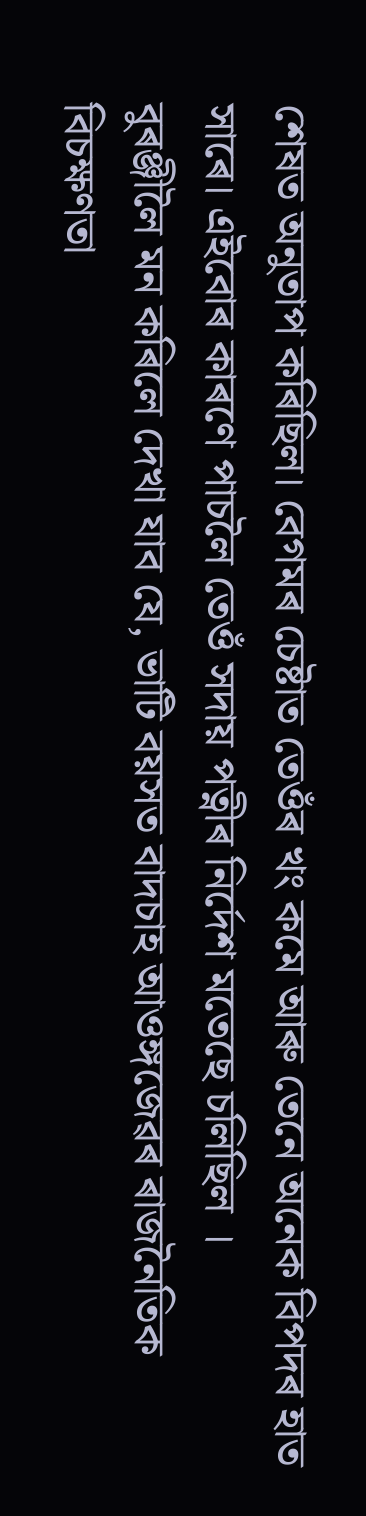শেষত অনুতাপ কৰিছিল। বেগমৰ চেষ্টাত তেওঁৰ খং কমে আৰু তেনে অনেক বিপদৰ হাত সাৰে। এইবোৰ কাৰণে পাচলৈ তেওঁ সদায় পত্নীৰ নিৰ্দেশ মতেছে চলিছিল ।
বুৰঞ্জীলৈ মন কৰিলে দেখা যাব যে, ভাটি বয়সত বাদচাহ আওঙ্গজেৱৰ ৰাজনৈতিক বিচক্ষণতা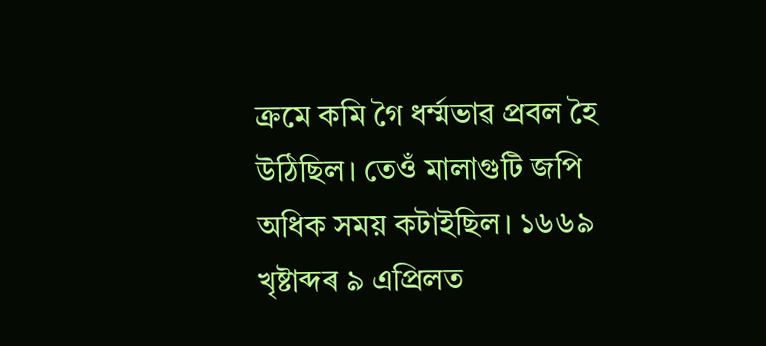ক্রমে কমি গৈ ধৰ্ম্মভাৱ প্ৰবল হৈ উঠিছিল। তেওঁ মালাগুটি জপি অধিক সময় কটাইছিল। ১৬৬৯ খৃষ্টাব্দৰ ৯ এপ্ৰিলত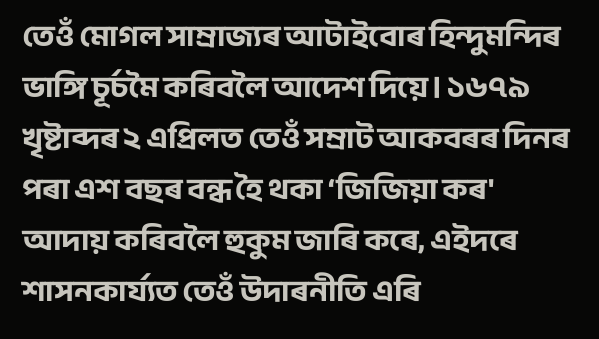তেওঁ মোগল সাম্ৰাজ্যৰ আটাইবোৰ হিন্দুমন্দিৰ ভাঙ্গি চূৰ্চমৈ কৰিবলৈ আদেশ দিয়ে। ১৬৭৯ খৃষ্টাব্দৰ ২ এপ্ৰিলত তেওঁ সম্রাট আকবৰৰ দিনৰ পৰা এশ বছৰ বন্ধ হৈ থকা ‘জিজিয়া কৰ' আদায় কৰিবলৈ হুকুম জাৰি কৰে, এইদৰে শাসনকাৰ্য্যত তেওঁ উদাৰনীতি এৰি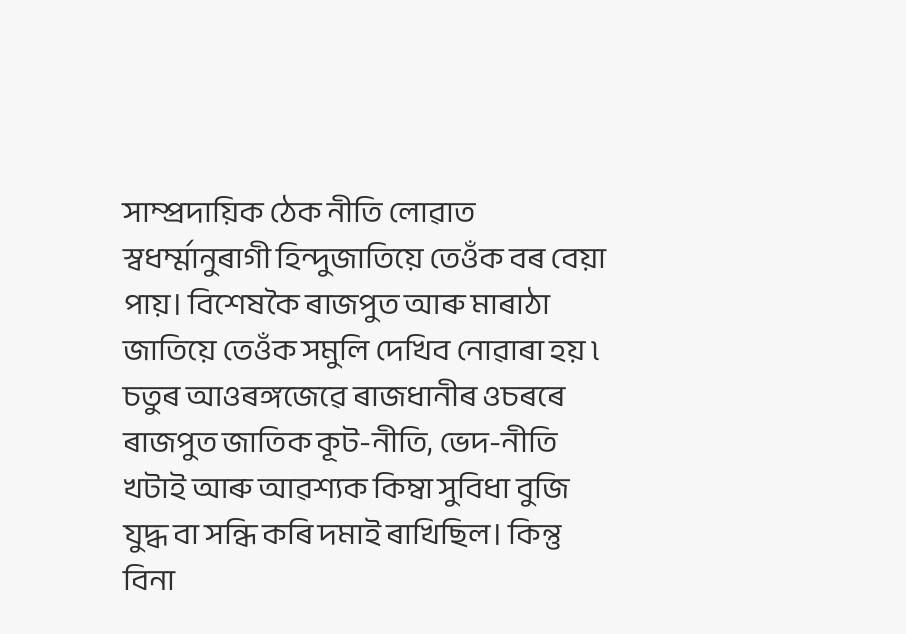সাম্প্ৰদায়িক ঠেক নীতি লোৱাত স্বধৰ্ম্মানুৰাগী হিন্দুজাতিয়ে তেওঁক বৰ বেয়া পায়। বিশেষকৈ ৰাজপুত আৰু মাৰাঠা জাতিয়ে তেওঁক সমুলি দেখিব নোৱাৰা হয় ৷
চতুৰ আওৰঙ্গজেৱে ৰাজধানীৰ ওচৰৰে ৰাজপুত জাতিক কূট-নীতি, ভেদ-নীতি খটাই আৰু আৱশ্যক কিম্বা সুবিধা বুজি যুদ্ধ বা সন্ধি কৰি দমাই ৰাখিছিল। কিন্তু বিনা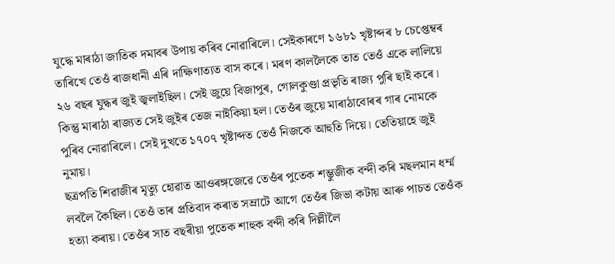যুদ্ধে মাৰাঠা জাতিক দমাবৰ উপায় কৰিব নোৱাৰিলে। সেইকাৰণে ১৬৮১ খৃষ্টাব্দৰ ৮ চেপ্তেম্বৰ তাৰিখে তেওঁ ৰাজধানী এৰি দাক্ষিণাত্যত বাস কৰে। মৰণ কাললৈকে তাত তেওঁ একে লালিয়ে ২৬ বছৰ যুদ্ধৰ জুই জ্বলাইছিল। সেই জুয়ে বিজাপুৰ, গোলকুণ্ডা প্ৰভৃতি ৰাজ্য পুৰি ছাই কৰে। কিন্তু মাৰাঠা ৰাজ্যত সেই জুইৰ তেজ নাইকিয়া হল। তেওঁৰ জুয়ে মাৰাঠাবোৰৰ গাৰ নোমকে পুৰিব নোৱাৰিলে। সেই দুখতে ১৭০৭ খৃষ্টাব্দত তেওঁ নিজকে আহুতি দিয়ে। তেতিয়াহে জুই নুমায়।
ছত্ৰপতি শিৱাজীৰ মৃত্যু হোৱাত আওৰঙ্গজেৱে তেওঁৰ পুতেক শম্ভুজীক বন্দী কৰি মছলমান ধৰ্ম্ম লবলৈ কৈছিল। তেওঁ তাৰ প্ৰতিবাদ কৰাত সম্ৰাটে আগে তেওঁৰ জিভা কটায় আৰু পাচত তেওঁক হত্যা কৰায়। তেওঁৰ সাত বছৰীয়া পুতেক শাহুক বন্দী কৰি দিল্লীলৈ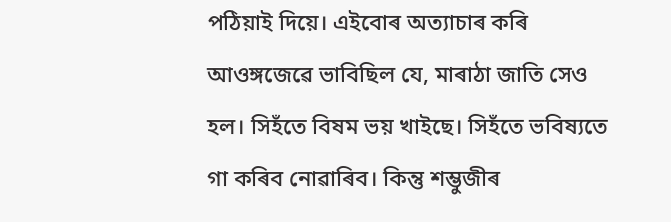পঠিয়াই দিয়ে। এইবোৰ অত্যাচাৰ কৰি আওঙ্গজেৱে ভাবিছিল যে, মাৰাঠা জাতি সেও হল। সিহঁতে বিষম ভয় খাইছে। সিহঁতে ভবিষ্যতে গা কৰিব নোৱাৰিব। কিন্তু শম্ভুজীৰ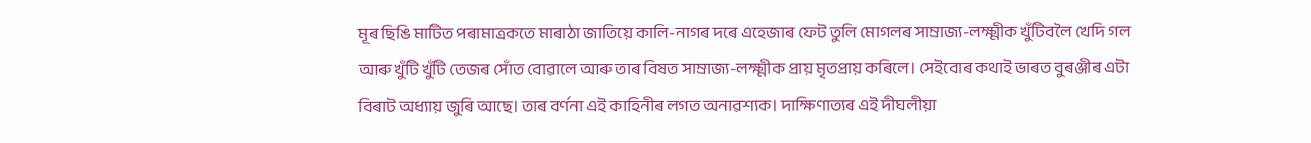মূৰ ছিঙি মাটিত পৰামাত্ৰকতে মাৰাঠা জাতিয়ে কালি-নাগৰ দৰে এহেজাৰ ফেট তুলি মোগলৰ সাম্ৰাজ্য-লক্ষ্মীক খুঁটিবলৈ খেদি গল আৰু খুঁটি খুঁটি তেজৰ সোঁত বোৱালে আৰু তাৰ বিষত সাম্ৰাজ্য-লক্ষ্মীক প্ৰায় মৃতপ্ৰায় কৰিলে। সেইবোৰ কথাই ভাৰত বুৰঞ্জীৰ এটা বিৰাট অধ্যায় জুৰি আছে। তাৰ বৰ্ণনা এই কাহিনীৰ লগত অনাৱশ্যক। দাক্ষিণাত্যৰ এই দীঘলীয়া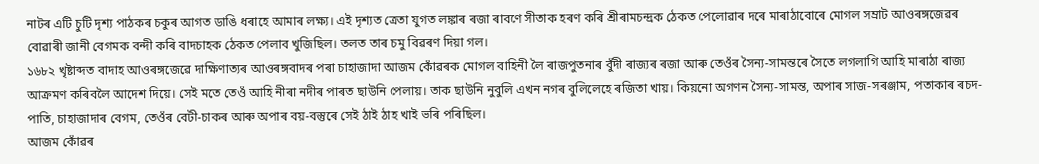নাটৰ এটি চুটি দৃশ্য পাঠকৰ চকুৰ আগত ডাঙি ধৰাহে আমাৰ লক্ষ্য। এই দৃশ্যত ত্ৰেতা যুগত লঙ্কাৰ ৰজা ৰাবণে সীতাক হৰণ কৰি শ্ৰীৰামচন্দ্ৰক ঠেকত পেলোৱাৰ দৰে মাৰাঠাবোৰে মোগল সম্ৰাট আওৰঙ্গজেৱৰ বোৱাৰী জানী বেগমক বন্দী কৰি বাদচাহক ঠেকত পেলাব খুজিছিল। তলত তাৰ চমু বিৱৰণ দিয়া গল।
১৬৮২ খৃষ্টাব্দত বাদাহ আওৰঙ্গজেৱে দাক্ষিণাত্যৰ আওৰঙ্গবাদৰ পৰা চাহাজাদা আজম কোঁৱৰক মোগল বাহিনী লৈ ৰাজপুতনাৰ বুঁদী ৰাজ্যৰ ৰজা আৰু তেওঁৰ সৈন্য-সামন্তৰে সৈতে লগলাগি আহি মাৰাঠা ৰাজ্য আক্ৰমণ কৰিবলৈ আদেশ দিয়ে। সেই মতে তেওঁ আহি নীৰা নদীৰ পাৰত ছাউনি পেলায়। তাক ছাউনি নুবুলি এখন নগৰ বুলিলেহে ৰজিতা খায়। কিয়নো অগণন সৈন্য-সামন্ত, অপাৰ সাজ-সৰঞ্জাম, পতাকাৰ ৰচদ-পাতি, চাহাজাদাৰ বেগম, তেওঁৰ বেটী-চাকৰ আৰু অপাৰ বয়-বস্তুৰে সেই ঠাই ঠাহ খাই ভৰি পৰিছিল।
আজম কোঁৱৰ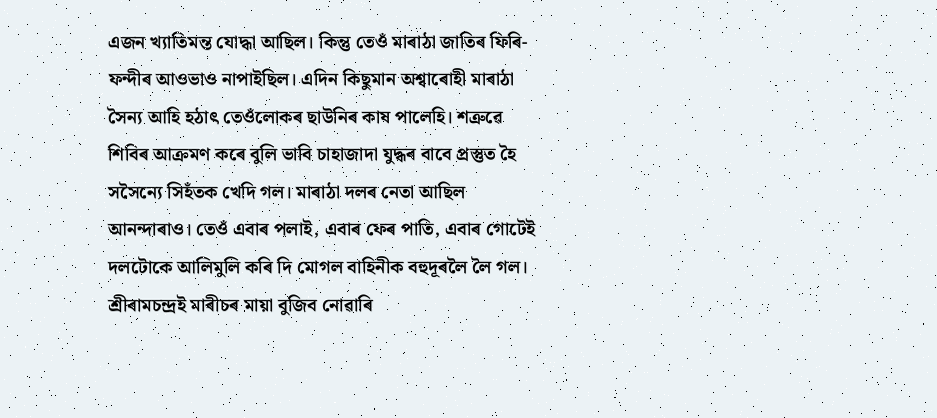এজন খ্যাতিমন্ত যোদ্ধা আছিল। কিন্তু তেওঁ মাৰাঠা জাতিৰ ফিৰি-ফন্দীৰ আওভাও নাপাইছিল। এদিন কিছুমান অশ্বাৰোহী মাৰাঠা সৈন্য আহি হঠাৎ তেওঁলোকৰ ছাউনিৰ কাষ পালেহি। শত্ৰুৱে শিবিৰ আক্ৰমণ কৰে বুলি ভাবি চাহাজাদা যুদ্ধৰ বাবে প্ৰস্তুত হৈ সসৈন্যে সিহঁতক খেদি গল। মাৰাঠা দলৰ নেতা আছিল আনন্দাৰাও। তেওঁ এবাৰ পলাই, এবাৰ ফেৰ পাতি, এবাৰ গোটেই দলটোকে আলিমুলি কৰি দি মোগল বাহিনীক বহুদূৰলৈ লৈ গল। শ্ৰীৰামচন্দ্ৰই মাৰীচৰ মায়া বুজিব নোৱাৰি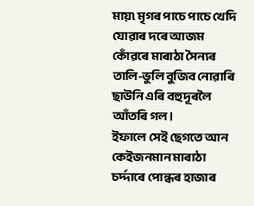মায়৷ মৃগৰ পাচে পাচে খেদি যোৱাৰ দৰে আজম কোঁৱৰে মাৰাঠা সৈন্যৰ তালি-ভুলি বুজিব নোৱাৰি ছাউনি এৰি বহুদূৰলৈ আঁতৰি গল।
ইফালে সেই ছেগতে আন কেইজনমান মাৰাঠা চৰ্দ্দাৰে পোন্ধৰ হাজাৰ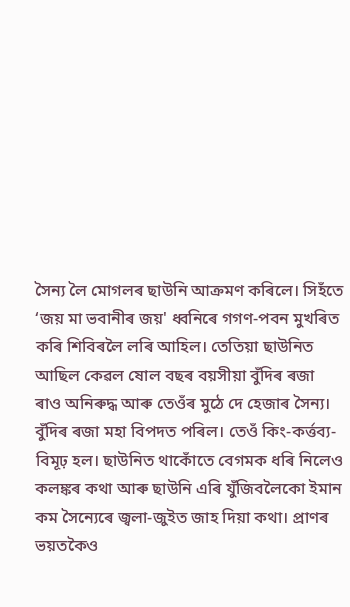সৈন্য লৈ মোগলৰ ছাউনি আক্ৰমণ কৰিলে। সিহঁতে ‘জয় মা ভবানীৰ জয়' ধ্বনিৰে গগণ-পবন মুখৰিত কৰি শিবিৰলৈ লৰি আহিল। তেতিয়া ছাউনিত আছিল কেৱল ষোল বছৰ বয়সীয়া বুঁদিৰ ৰজা ৰাও অনিৰুদ্ধ আৰু তেওঁৰ মুঠে দে হেজাৰ সৈন্য।
বুঁদিৰ ৰজা মহা বিপদত পৰিল। তেওঁ কিং-কৰ্ত্তব্য-বিমূঢ় হল। ছাউনিত থাকোঁতে বেগমক ধৰি নিলেও কলঙ্কৰ কথা আৰু ছাউনি এৰি যুঁজিবলৈকো ইমান কম সৈন্যেৰে জ্বলা-জুইত জাহ দিয়া কথা। প্ৰাণৰ ভয়তকৈও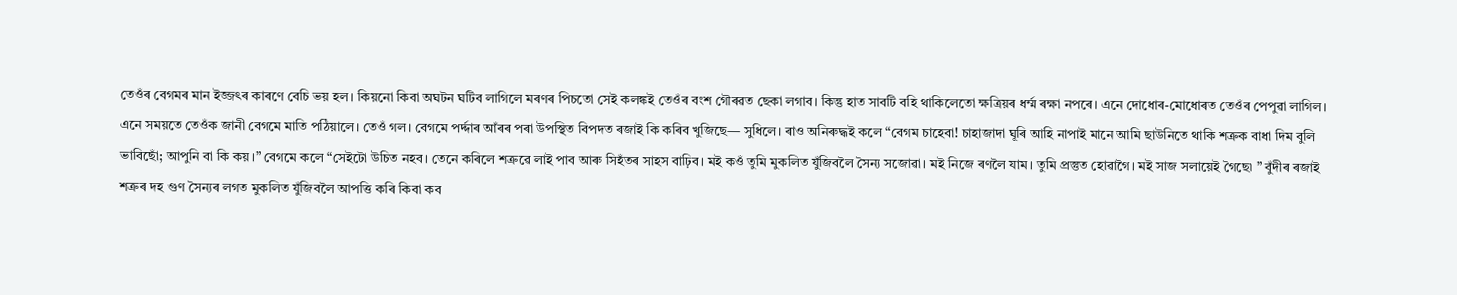তেওঁৰ বেগমৰ মান ইজ্জৎৰ কাৰণে বেচি ভয় হল। কিয়নো কিবা অঘটন ঘটিব লাগিলে মৰণৰ পিচতো সেই কলঙ্কই তেওঁৰ বংশ গৌৰৱত ছেকা লগাব। কিন্তু হাত সাবটি বহি থাকিলেতো ক্ষত্ৰিয়ৰ ধৰ্ম্ম ৰক্ষা নপৰে। এনে দোধোৰ-মোধোৰত তেওঁৰ পেপুৱা লাগিল।
এনে সময়তে তেওঁক জানী বেগমে মাতি পঠিয়ালে। তেওঁ গল। বেগমে পৰ্দ্দাৰ আঁৰৰ পৰা উপস্থিত বিপদত ৰজাই কি কৰিব খুজিছে— সুধিলে। ৰাও অনিৰুদ্ধই কলে “বেগম চাহেবা! চাহাজাদা ঘূৰি আহি নাপাই মানে আমি ছাউনিতে থাকি শত্ৰুক বাধা দিম বুলি ভাবিছোঁ; আপুনি বা কি কয়।” বেগমে কলে “সেইটো উচিত নহব। তেনে কৰিলে শত্ৰুৱে লাই পাব আৰু সিহঁতৰ সাহস বাঢ়িব। মই কওঁ তুমি মুকলিত যুঁজিবলৈ সৈন্য সজোৱা। মই নিজে ৰণলৈ যাম। তুমি প্ৰস্তুত হোৱাগৈ। মই সাজ সলায়েই গৈছে৷ ” বুঁদীৰ ৰজাই শত্ৰুৰ দহ গুণ সৈন্যৰ লগত মুকলিত যুঁজিবলৈ আপত্তি কৰি কিবা কব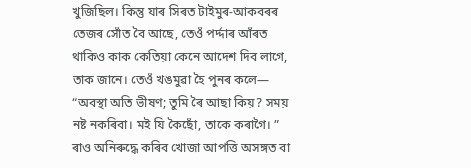খুজিছিল। কিন্তু যাৰ সিৰত টাইমুৰ-আকবৰৰ তেজৰ সোঁত বৈ আছে, তেওঁ পৰ্দ্দাৰ আঁৰত থাকিও কাক কেতিয়া কেনে আদেশ দিব লাগে, তাক জানে। তেওঁ খঙমুৱা হৈ পুনৰ কলে— “অবস্থা অতি ভীষণ; তুমি ৰৈ আছা কিয়? সময় নষ্ট নকৰিবা। মই যি কৈছোঁ, তাকে কৰাগৈ। ”
ৰাও অনিৰুদ্ধে কৰিব খোজা আপত্তি অসঙ্গত বা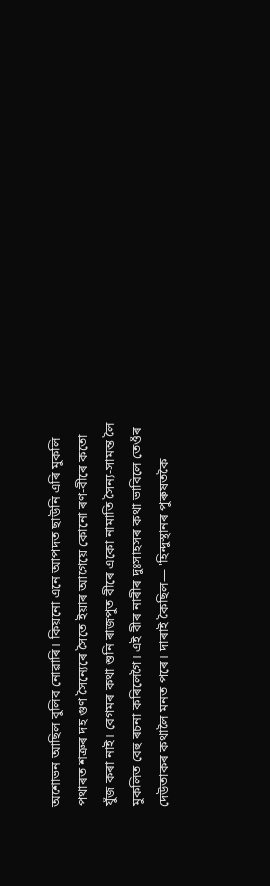অশোভন আছিল বুলিব নোৱাৰি। কিয়নো এনে আপদত ছাউনি এৰি মুকলি পথাৰত শত্ৰুৰ দহ গুণ সৈন্যেৰে সৈতে ইয়াৰ আগেয়ে কোনো ৰণ-বীৰে কতো যুঁজ কৰা নাই। বেগমৰ কথা শুনি ৰাজপুত বীৰে একো নামাতি সৈন্য-সামন্ত লৈ মুকলিত বেহু ৰচনা কৰিলেগৈ। এই বীৰ নাৰীৰ দুঃসাহসৰ কথা ভাবিলে তেওঁৰ দেউতাকৰ কথালৈ মনত পৰে। দাৰাই কৈছিল— 'হিন্দুস্থানৰ পুৰুষতকৈ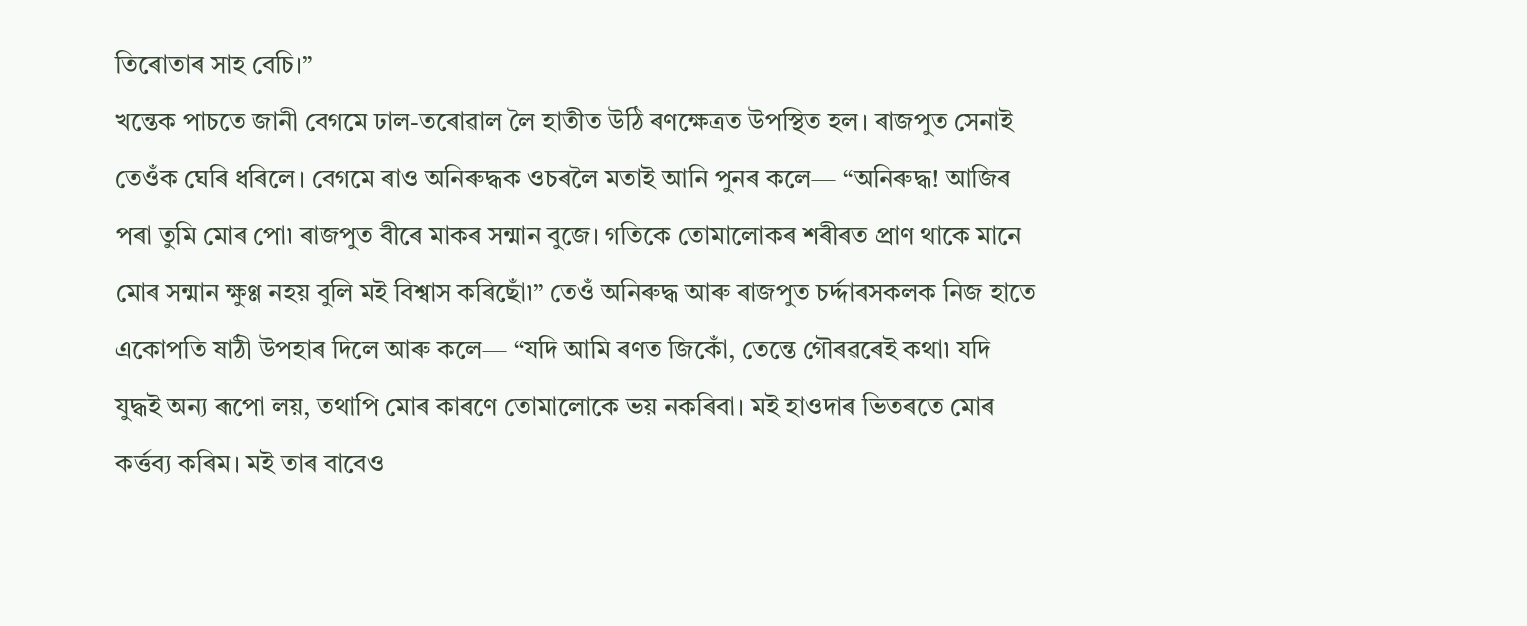তিৰোতাৰ সাহ বেচি।”
খন্তেক পাচতে জানী বেগমে ঢাল-তৰোৱাল লৈ হাতীত উঠি ৰণক্ষেত্ৰত উপস্থিত হল। ৰাজপুত সেনাই তেওঁক ঘেৰি ধৰিলে। বেগমে ৰাও অনিৰুদ্ধক ওচৰলৈ মতাই আনি পুনৰ কলে— “অনিৰুদ্ধ! আজিৰ পৰা তুমি মোৰ পো৷ ৰাজপুত বীৰে মাকৰ সন্মান বুজে। গতিকে তোমালোকৰ শৰীৰত প্ৰাণ থাকে মানে মোৰ সন্মান ক্ষুণ্ণ নহয় বুলি মই বিশ্বাস কৰিছোঁ৷” তেওঁ অনিৰুদ্ধ আৰু ৰাজপুত চৰ্দ্দাৰসকলক নিজ হাতে একোপতি ষাঠী উপহাৰ দিলে আৰু কলে— “যদি আমি ৰণত জিকোঁ, তেন্তে গৌৰৱৰেই কথা৷ যদি যুদ্ধই অন্য ৰূপো লয়, তথাপি মোৰ কাৰণে তোমালোকে ভয় নকৰিবা। মই হাওদাৰ ভিতৰতে মোৰ কৰ্ত্তব্য কৰিম। মই তাৰ বাবেও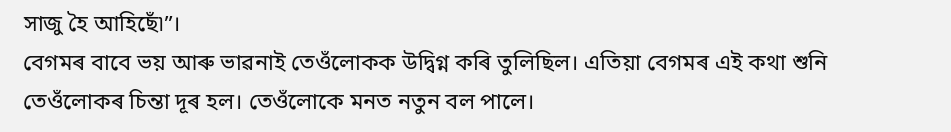সাজু হৈ আহিছেঁ৷”।
বেগমৰ বাবে ভয় আৰু ভাৱনাই তেওঁলোকক উদ্বিগ্ন কৰি তুলিছিল। এতিয়া বেগমৰ এই কথা শুনি তেওঁলোকৰ চিন্তা দূৰ হল। তেওঁলোকে মনত নতুন বল পালে।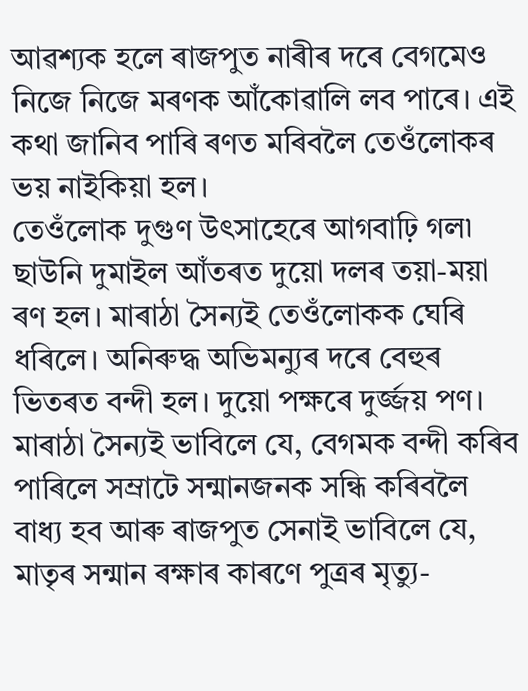আৱশ্যক হলে ৰাজপুত নাৰীৰ দৰে বেগমেও নিজে নিজে মৰণক আঁকোৱালি লব পাৰে। এই কথা জানিব পাৰি ৰণত মৰিবলৈ তেওঁলোকৰ ভয় নাইকিয়া হল।
তেওঁলোক দুগুণ উৎসাহেৰে আগবাঢ়ি গল৷ ছাউনি দুমাইল আঁতৰত দুয়ো দলৰ তয়া-ময়া ৰণ হল। মাৰাঠা সৈন্যই তেওঁলোকক ঘেৰি ধৰিলে। অনিৰুদ্ধ অভিমন্যুৰ দৰে বেহুৰ ভিতৰত বন্দী হল। দুয়ো পক্ষৰে দুৰ্জ্জয় পণ। মাৰাঠা সৈন্যই ভাবিলে যে, বেগমক বন্দী কৰিব পাৰিলে সম্রাটে সন্মানজনক সন্ধি কৰিবলৈ বাধ্য হব আৰু ৰাজপুত সেনাই ভাবিলে যে, মাতৃৰ সন্মান ৰক্ষাৰ কাৰণে পুত্ৰৰ মৃত্যু-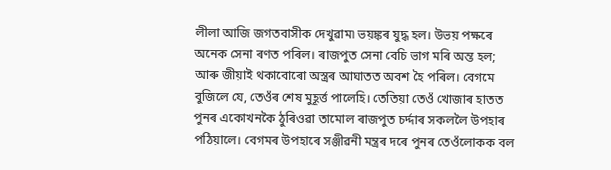লীলা আজি জগতবাসীক দেখুৱাম৷ ভয়ঙ্কৰ যুদ্ধ হল। উভয় পক্ষৰে অনেক সেনা ৰণত পৰিল। ৰাজপুত সেনা বেচি ভাগ মৰি অন্ত হল; আৰু জীয়াই থকাবোৰো অস্ত্ৰৰ আঘাতত অবশ হৈ পৰিল। বেগমে বুজিলে যে, তেওঁৰ শেষ মুহূৰ্ত্ত পালেহি। তেতিয়া তেওঁ খোজাৰ হাতত পুনৰ একোখনকৈ ঠুৰিওৱা তামোল ৰাজপুত চৰ্দ্দাৰ সকললৈ উপহাৰ পঠিয়ালে। বেগমৰ উপহাৰে সঞ্জীৱনী মন্ত্ৰৰ দৰে পুনৰ তেওঁলোকক বল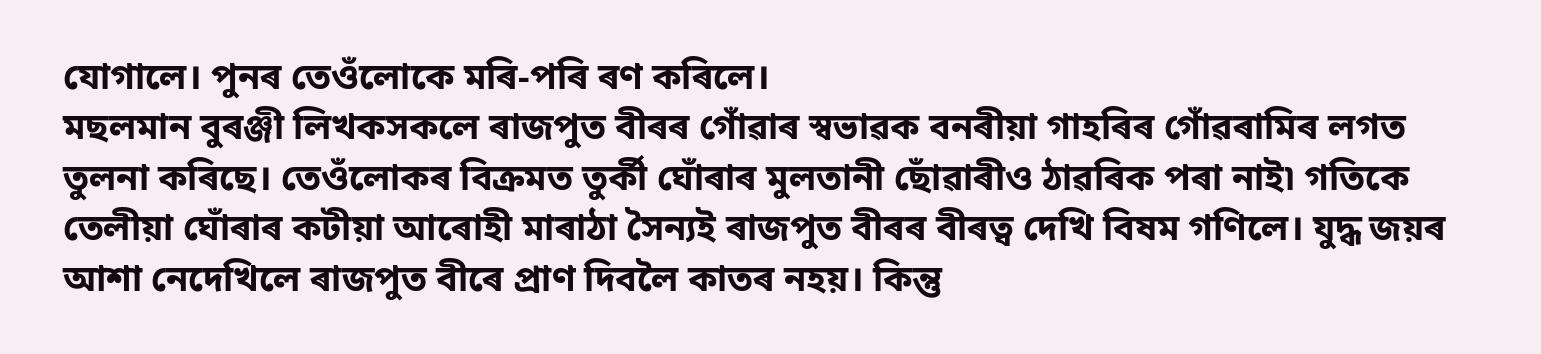যোগালে। পুনৰ তেওঁলোকে মৰি-পৰি ৰণ কৰিলে।
মছলমান বুৰঞ্জী লিখকসকলে ৰাজপুত বীৰৰ গোঁৱাৰ স্বভাৱক বনৰীয়া গাহৰিৰ গোঁৱৰামিৰ লগত তুলনা কৰিছে। তেওঁলোকৰ বিক্ৰমত তুৰ্কী ঘোঁৰাৰ মুলতানী ছোঁৱাৰীও ঠাৱৰিক পৰা নাই৷ গতিকে তেলীয়া ঘোঁৰাৰ কটীয়া আৰোহী মাৰাঠা সৈন্যই ৰাজপুত বীৰৰ বীৰত্ব দেখি বিষম গণিলে। যুদ্ধ জয়ৰ আশা নেদেখিলে ৰাজপুত বীৰে প্ৰাণ দিবলৈ কাতৰ নহয়। কিন্তু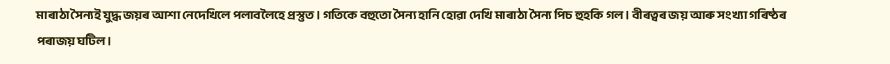মাৰাঠা সৈন্যই যুদ্ধ জয়ৰ আশা নেদেখিলে পলাবলৈহে প্ৰস্তুত। গতিকে বহুতো সৈন্য হানি হোৱা দেখি মাৰাঠা সৈন্য পিচ হুহকি গল। বীৰত্বৰ জয় আৰু সংখ্যা গৰিষ্ঠৰ পৰাজয় ঘটিল।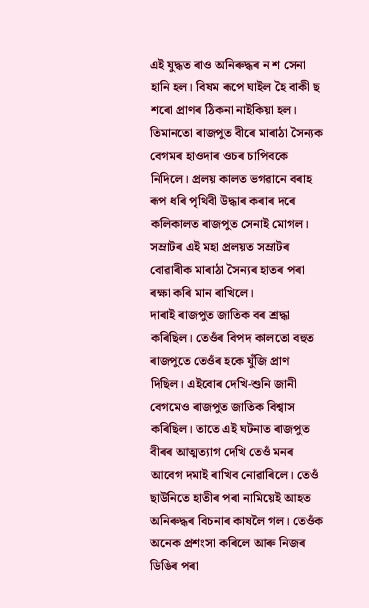এই যুদ্ধত ৰাও অনিৰুদ্ধৰ ন শ সেনা হানি হল। বিষম ৰূপে ঘাইল হৈ বাকী ছ শৰো প্ৰাণৰ ঠিকনা নাইকিয়া হল। তিমানতো ৰাজপুত বীৰে মাৰাঠা সৈন্যক বেগমৰ হাওদাৰ ওচৰ চাপিবকে নিদিলে। প্ৰলয় কালত ভগৱানে বৰাহ ৰূপ ধৰি পৃথিবী উদ্ধাৰ কৰাৰ দৰে কলিকালত ৰাজপুত সেনাই মোগল। সম্ৰাটৰ এই মহা প্রলয়ত সম্ৰাটৰ বোৱাৰীক মাৰাঠা সৈন্যৰ হাতৰ পৰা ৰক্ষা কৰি মান ৰাখিলে।
দাৰাই ৰাজপুত জাতিক বৰ শ্ৰদ্ধা কৰিছিল। তেওঁৰ বিপদ কালতো বহুত ৰাজপুতে তেওঁৰ হকে যুঁজি প্রাণ দিছিল। এইবোৰ দেখি-শুনি জানী বেগমেও ৰাজপুত জাতিক বিশ্বাস কৰিছিল। তাতে এই ঘটনাত ৰাজপুত বীৰৰ আত্মত্যাগ দেখি তেওঁ মনৰ আবেগ দমাই ৰাখিব নোৱাৰিলে। তেওঁ ছাউনিতে হাতীৰ পৰা নামিয়েই আহত অনিৰুদ্ধৰ বিচনাৰ কাষলৈ গল। তেওঁক অনেক প্রশংসা কৰিলে আৰু নিজৰ ডিঙিৰ পৰা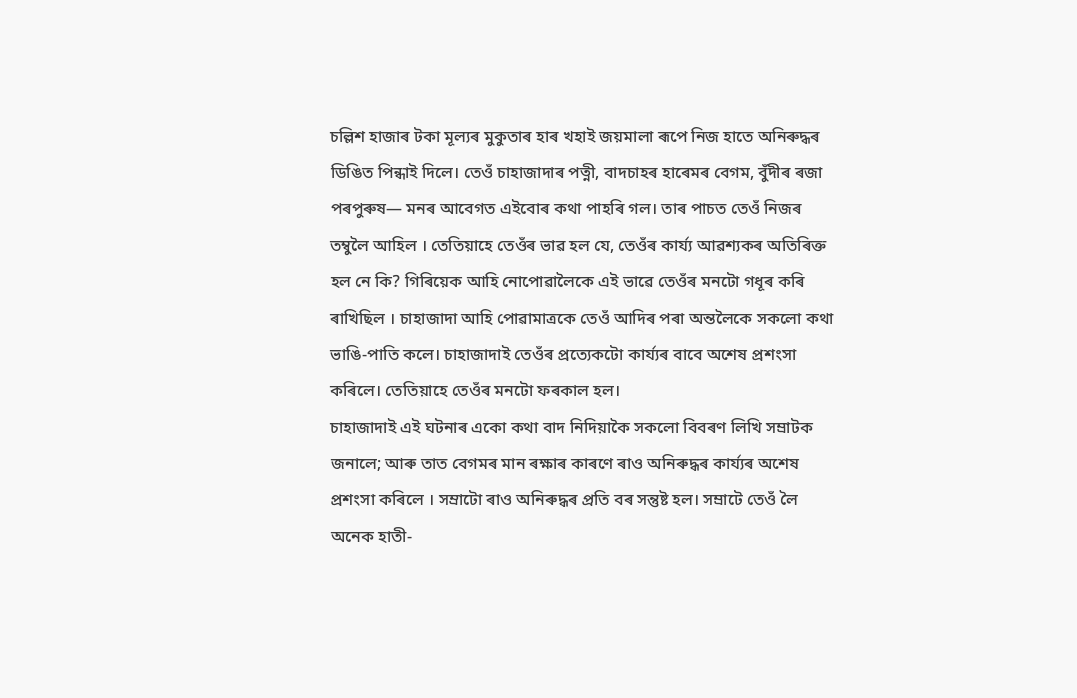চল্লিশ হাজাৰ টকা মূল্যৰ মুকুতাৰ হাৰ খহাই জয়মালা ৰূপে নিজ হাতে অনিৰুদ্ধৰ ডিঙিত পিন্ধাই দিলে। তেওঁ চাহাজাদাৰ পত্নী, বাদচাহৰ হাৰেমৰ বেগম, বুঁদীৰ ৰজা পৰপুৰুষ— মনৰ আবেগত এইবোৰ কথা পাহৰি গল। তাৰ পাচত তেওঁ নিজৰ তম্বুলৈ আহিল । তেতিয়াহে তেওঁৰ ভাৱ হল যে, তেওঁৰ কাৰ্য্য আৱশ্যকৰ অতিৰিক্ত হল নে কি? গিৰিয়েক আহি নোপোৱালৈকে এই ভাৱে তেওঁৰ মনটো গধূৰ কৰি ৰাখিছিল । চাহাজাদা আহি পোৱামাত্ৰকে তেওঁ আদিৰ পৰা অন্তলৈকে সকলো কথা ভাঙি-পাতি কলে। চাহাজাদাই তেওঁৰ প্ৰত্যেকটো কাৰ্য্যৰ বাবে অশেষ প্ৰশংসা কৰিলে। তেতিয়াহে তেওঁৰ মনটো ফৰকাল হল।
চাহাজাদাই এই ঘটনাৰ একো কথা বাদ নিদিয়াকৈ সকলো বিবৰণ লিখি সম্রাটক জনালে; আৰু তাত বেগমৰ মান ৰক্ষাৰ কাৰণে ৰাও অনিৰুদ্ধৰ কাৰ্য্যৰ অশেষ প্ৰশংসা কৰিলে । সম্ৰাটো ৰাও অনিৰুদ্ধৰ প্ৰতি বৰ সন্তুষ্ট হল। সম্রাটে তেওঁ লৈ অনেক হাতী-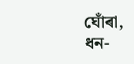ঘোঁৰা, ধন-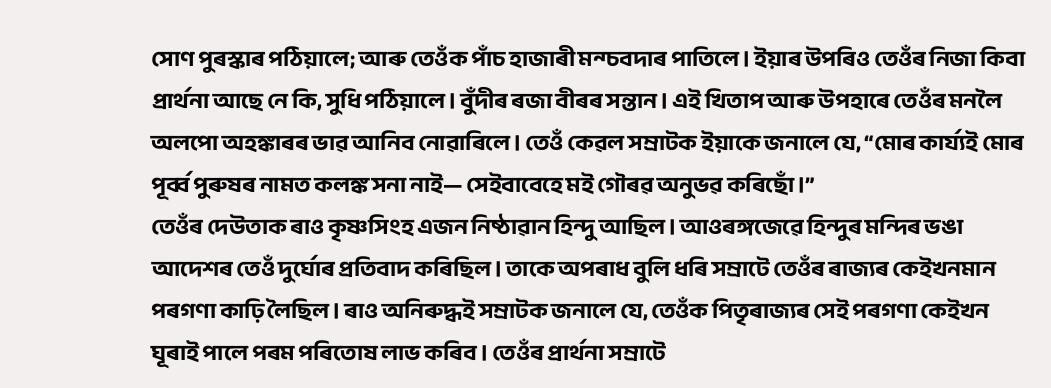সোণ পুৰস্কাৰ পঠিয়ালে; আৰু তেওঁক পাঁচ হাজাৰী মন্চবদাৰ পাতিলে। ইয়াৰ উপৰিও তেওঁৰ নিজা কিবা প্রার্থনা আছে নে কি, সুধি পঠিয়ালে। বুঁদীৰ ৰজা বীৰৰ সন্তান। এই খিতাপ আৰু উপহাৰে তেওঁৰ মনলৈ অলপো অহঙ্কাৰৰ ভাৱ আনিব নোৱাৰিলে। তেওঁ কেৱল সম্রাটক ইয়াকে জনালে যে, “মোৰ কাৰ্য্যই মোৰ পূৰ্ব্ব পুৰুষৰ নামত কলঙ্ক সনা নাই— সেইবাবেহে মই গৌৰৱ অনুভৱ কৰিছোঁ।”
তেওঁৰ দেউতাক ৰাও কৃষ্ণসিংহ এজন নিষ্ঠাৱান হিন্দু আছিল। আওৰঙ্গজেৱে হিন্দুৰ মন্দিৰ ভঙা আদেশৰ তেওঁ দুৰ্ঘোৰ প্ৰতিবাদ কৰিছিল। তাকে অপৰাধ বুলি ধৰি সম্রাটে তেওঁৰ ৰাজ্যৰ কেইখনমান পৰগণা কাঢ়ি লৈছিল। ৰাও অনিৰুদ্ধই সম্রাটক জনালে যে, তেওঁক পিতৃৰাজ্যৰ সেই পৰগণা কেইখন ঘূৰাই পালে পৰম পৰিতোষ লাভ কৰিব। তেওঁৰ প্রার্থনা সম্রাটে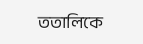ততালিকে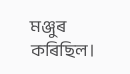মঞ্জুৰ কৰিছিল।